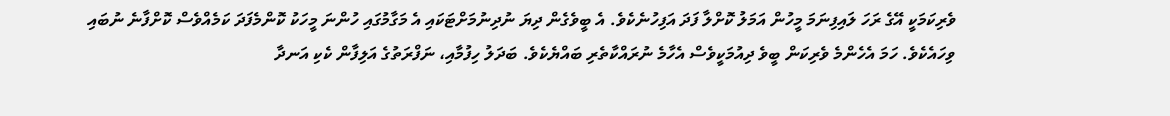ވެރިކަމަކީ އޭގެ ރަހަ ލައިފިނަމަ މީހުން އަމަލު ކޮށްލާ ފަދަ އަފިހުނެކެވެ. އެ ބީވެގެން ދިޔަ ނުދިނުމަށްޓަކައި އެ މަގާމުގައި ހުންނަ މީހަކު ކޮންމެފަދަ ކަމެއްވެސް ކޮށްފާނެ ނުބައި ވިހައެކެވެ. ހަމަ އެހެންމެ ވެރިކަން ބީވެ ދިއުމަކީވެސް އެހާމެ ނުރައްކާތެރި ބައްޔެކެވެ. ބަދަލު ހިފުމާއި، ނަފްރަތުގެ އަލިފާން ކެކި އަނދާ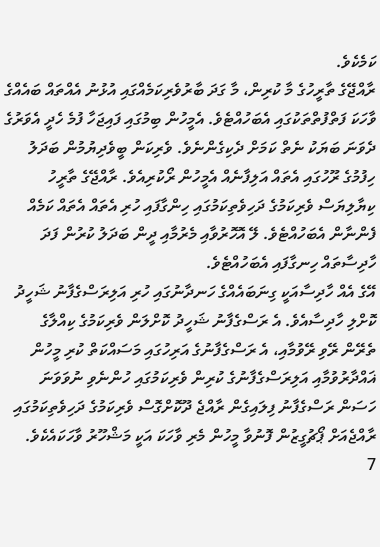ކަމެކެވެ.
ރާއްޖޭގެ ތާރީހުގެ މާ ކުރިން، މާ ގަދަ ބާރުވެރިކަމެއްގައި އުޅުނު އެއްތައް ބައެއްގެ ވާހަކަ ފަތްފުތްތަކުގައި އެބަހުއްޓެވެ. އެމީހުން ބިމުގައި ފައިޖަހާ ފުމެ ހެދީ އެވަރުގެ ދެވަނަ ބަޔަކު ނެތް ކަމަށް ދެކިގެންނެވެ. ވެރިކަން ބީވެދިޔުމުން ބަދަލު ހިފުމުގެ ރޫހުގައި އެތައް އަލިފާނެއް އެމީހުން ރޯކުރިއެވެ. ރާއްޖޭގެ ތާރީހު ކިޔާލިޔަސް ވެރިކަމުގެ ދަހިވެތިކަމުގައި ހިންގާފައި ހުރި އެތައް އެތައް ކަމެއް ފެންނާން އެބަހުއްޓެވެ. ލޭ އޮހޮރުވާއި މެރުމާއި ދީން ބަދަލު ކުރުން ފަދަ ހާދިސާތައް ހިނގާފައި އެބަހުއްޓެވެ.
އޭގެ އެއް ހާދިސާއަކީ ގިނަބައެއްގެ ހަނދާނުގައި ހުރި އަލިރަސްގެފާނު ޝަހީދު ކޮށްލި ހާދިސާއެވެ. އެ ރަސްގެފާނު ޝަހީދު ކޮށްލަން ވެރިކަމުގެ ކިއްލާގެ ތެރޭން ރޭވި ރޭވުމާއި، އެ ރަސްގެފާނުގެ އަރިހުގައި މަސައްކަތް ކުރި މީހުން ޣައްދާރުވުމާއި އަލިރަސްގެފާނުގެ ކުރިން ވެރިކަމުގައި ހުންނެވި ނުވަވަނަ ހަސަން ރަސްގެފާނު ފިލައިގެން ރާއްޖެ ދޫކޮށްގޮސް ވެރިކަމުގެ ދަހިވެތިކަމުގައި ރާއްޖެއަށް ޕޯޗުގީޒުން ފޮނުވާ މީހުން މެރި ވާހަކަ އަކީ މަޝްހޫރު ވާހަކައެކެވެ.
7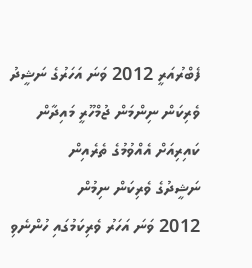ފެބްރުއަރީ 2012 ވަނަ އަހަރުގެ ނަޝީދު ވެރިކަން ނިންމަން ޖުމްހޫރީ މައިދާން ކައިރިއަށް އެއްވުމުގެ ތެރެއިން
ނަޝީދުގެ ވެރިކަން ނިމުން
2012 ވަނަ އަހަރު ވެރިކަމުގައި ހުންނެވި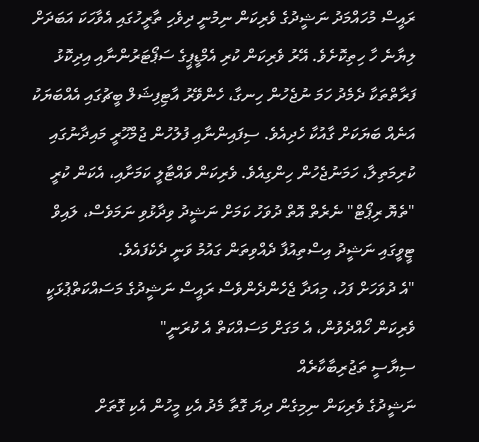ރައީސް މުހައްމަދު ނަޝީދުގެ ވެރިކަން ނިމުނީ ދިވެހި ތާރީހުގައި އެވާހަކަ އަބަދަށް ލިޔާނެ ހާ ހިތިކޮށެވެ. އޭރު ވެރިކަން ކުރި އެމްޑީޕީގެ ސަޕޯޓަރުންނާއި އިދިކޮޅު ފަރާތްތަކާ ދެމެދު ހަމަ ނުޖެހުން ހިނގާ، ހެންވޭރު އާޓިފިޝަލް ބީޗުގައި އެއްބަޔަކު އަނެއް ބަޔަކަށް ގާއުކާ ހެދިއެވެ. ސިފައިންނާއި ފުލުހުން ޖުމްހޫރީ މައިދާނުގައި ކުރިމަތިލާ، ހަމަނުޖެހުން ހިންގިއެވެ. ވެރިކަން ވައްޓާލީ ކަމަށާއި، އެކަން ކުރީ "ތެޔޮ ރިޕޯޓް" ނެރެތް އޮތް ދުވަހު ކަމަށް ނަޝީދު ވިދާޅުވި ނަމަވެސް، ލައިވް ޓީވީގައި ނަޝީދު އިސްތިއުފާ ދެއްވިތަން ގައުމު ވަނީ ދެކެފައެވެ.
"އެ ދުވަހަށް ފަހު، މިއަދާ ޖެހެންދެންވެސް ރައީސް ނަޝީދުގެ މަސައްކަތްޕުޅަކީ ވެރިކަން ހޯއްދެވުން، އެ މަގަށް މަސައްކަތް އެ ކުރަނީ"
ސިޔާސީ ތަޖުރިބާކާރެއް
ނަޝީދުގެ ވެރިކަން ނިމިގެން ދިޔަ ގޮތާ މެދު އެކި މީހުން އެކި ގޮތަށް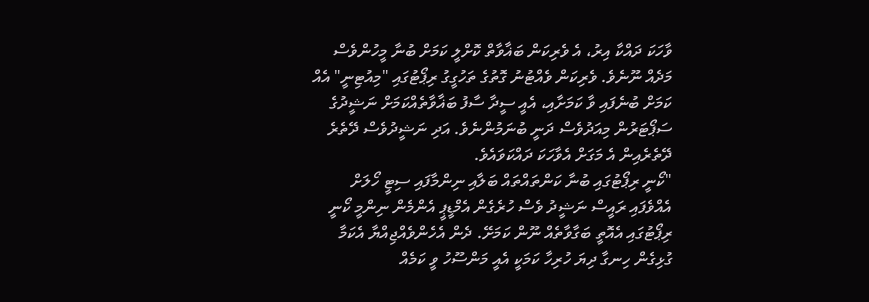ވާހަކަ ދައްކާ އިރު، އެ ވެރިކަން ބަޣާވާތް ކޮށްލީ ކަމަށް ބުނާ މީހުންވެސް މަދެއް ނޫނެވެ. ވެރިކަން ވެއްޓުނު ގޮތުގެ ތަހުގީގު ރިޕޯޓުގައި "މިއުޓިނީ" އެއް ކަމަށް ބުނެފައި ވާ ކަމަށާއި، އެއީ ސީދާ ސާފު ބަޣާވާތެއްކަމަށް ނަޝީދުގެ ސަޕޯޓަރުން މިއަދުވެސް ދަނީ ބުނަމުންނެވެ. އަދި ނަޝީދުވެސް ދޭތެރެ ދޭތެރެއިން އެ މަގަށް އެވާހަކަ ދައްކަވައެވެ.
"ކޯނީ ރިޕޯޓުގައި ބުނާ ކަންތައްތައް ބަލާއި ނިންމާފައި ސިޓީ ހޯލަށް އެއްވެފައި ރައީސް ނަޝީދު ވެސް ހުރެގެން އެމްޑީޕީ އެންމެން ނިންމީ ކޯނީ ރިޕޯޓުގައި އެއޮތީ ބަގާވާތެއް ނޫން ކަމަށޭ. ދެން އެހެންވެއްޖިއްޔާ އެކަމާ ގުޅިގެން ހިނގާ ދިޔަ ހުރިހާ ކަމަކީ އެއީ މަންސޫހު ވީ ކަމެއް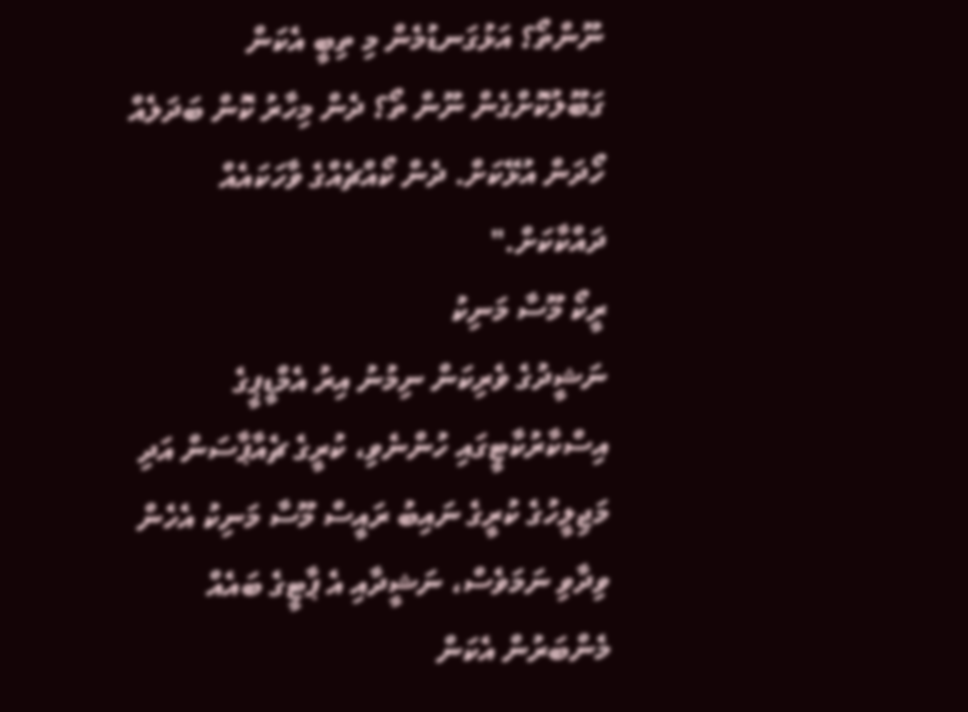ނޫންތޯ؟ އަޅުގަނޑުމެން މި ތިބީ އެކަން ގަބޫލުކޮށްގެން ނޫން ތޯ؟ ދެން މިހާރު ކޮން ބަދަލެއް ހޯދަން އުޅޭކަށް. ދެން ކޯއްޗެއްގެ ވާހަކައެއް ދައްކާކަށް."
ރީކޯ މޫސާ މަނިކު
ނަޝީދުގެ ވެރިކަން ނިމުނު އިރު އެމްޑީޕީގެ އިސްކާރުކާޓީގައި ހުންނެވި، ކުރީގެ ޗެއާޕާސަން އަދި މަޖިލީހުގެ ކުރީގެ ނައިބު ރައީސް މޫސާ މަނިކު އެހެން ވިދާވި ނަމަވެސް، ނަޝީދާއި އެ ޕާޓީގެ ބައެއް މެންބަރުން އެކަން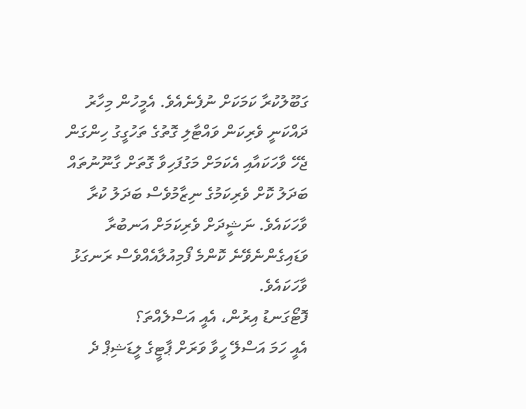ގަބޫލުކުރާ ކަމަކަށް ނުފެނެއެވެ. އެމީހުން މިހާރު ދައްކަނީ ވެރިކަން ވައްޓާލި ގޮތުގެ ތަހުގީގު ހިންގަން ޖެހޭ ވާހަކައާއި އެކަމަށް މަގުފަހިވާ ގޮތަށް ގާނޫނުތައް ބަދަލު ކޮށް ވެރިކަމުގެ ނިޒާމުވެސް ބަދަލު ކުރާ ވާހަކައެވެ. ނަޝީދަށް ވެރިކަމަށް އަނބުރާ ވަޑައިގެންނެވޭނެ ކޮންމެ ފޯމިއުލާއެއްވެސް ރަނގަޅު ވާހަކައެވެ.
ފޮޓޯގަނޑު އިރުން، އެއީ އަސްލެއްތަ؟
އެއީ ހަމަ އަސްލޭ ހީވާ ވަރަށް ޕާޓީގެ ލީޑަޝިޕް ދެ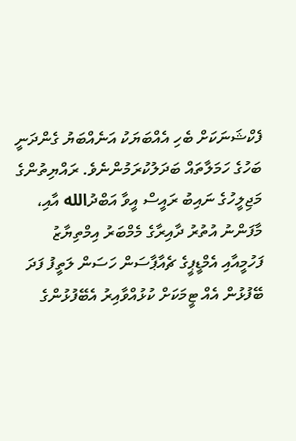ފެކްޝަނަކަށް ބެހި އެއްބަޔަކު އަނެއްބަޔު ގެންދަނީ ބަހުގެ ހަމަލާތައް ބަދަލުކުރަމުންނެވެ. ރައްޔިތުންގެ މަޖިލީހުގެ ނައިބު ރައީސް އީވާ އަބްދުالله އާއި، މާފަންނު އުތުރު ދާއިރާގެ މެމްބަރު އިމްތިޔާޒު ފަހުމީއާއި އެމްޑީޕީގެ ޗެއާޕާސަން ހަސަން ލަތީފު ފަދަ ބޭފުޅުން އެއް ޓީމަކަށް ކުޅުއްވާއިރު އެބޭފުޅުންގެ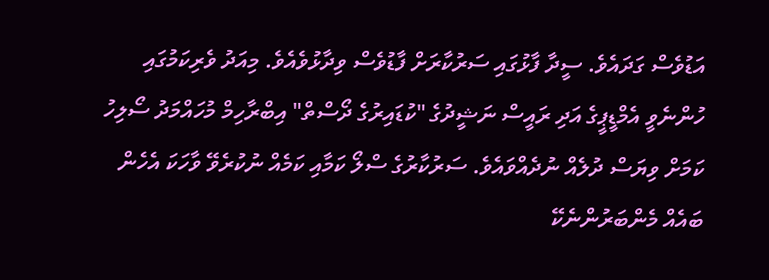އަޑުވެސް ގަދައެވެ. ސީދާ ފާޅުގައި ސަރުކާރަށް ފާޑުވެސް ވިދާޅުވެއެވެ. މިއަދު ވެރިކަމުގައި ހުންނެވީ އެމްޑީޕީގެ އަދި ރައީސް ނަޝީދުގެ "ކުޑައިރުގެ ދޯސްތް" އިބްރާހިމް މުހައްމަދު ސޯލިހު ކަމަށް ވިޔަސް ދުލެއް ނުދެއްވައެވެ. ސަރުކާރުގެ ސްލޯ ކަމާއި ކަމެއް ނުކުރެވޭ ވާހަކަ އެހެން ބައެއް މެންބަރުންނެކޭ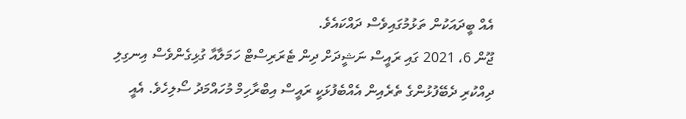އެއް ބީދައަކުން ތަޅުމުގައިވެސް ދައްކައެވެ.
ޖޫން 6، 2021 ގައި ރައީސް ނަޝީދަށް ދިން ޓެރަރިސްޓް ހަމަލާއާ ގުޅިގެންވެސް އިނގިލި ދިއްކުރި ދެބޭފުޅުންގެ ތެރެއިން އެއްބެފުޅަކީ ރައީސް އިބްރާހިމް މުހައްމަދު ސޯލިހެވެ. އެއީ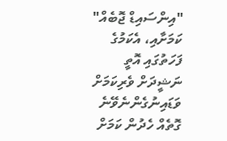"އިންސައިޑް ޖޮބެއް" ކަމަށާއި، އެކަމުގެ ފަހަތުގައި އޮތީ ނަޝީދަށް ވެރިކަމަށް ވަޑައިނުގެންނެވޭނެ ގޮތެއް ހެދުން ކަމަށް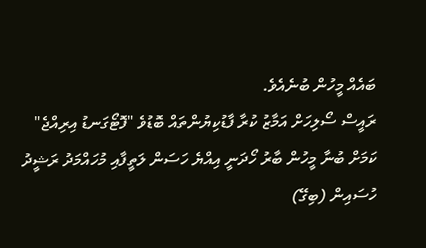ބައެއް މީހުން ބުނެއެވެ.
ރައީސް ސޯލިހަށް އަމާޒު ކުރާ ފާޑުކިޔުންތައް ބޮޑުވެ "ފޮޓޯގަނޑު އިރިއްޖެ" ކަމަށް ބުނާ މީހުން ބާރު ހޯދަނީ އިއްޔެ ހަސަން ލަތީފާއި މުހައްމަދު ރަޝީދު ހުސައިން (ބިގޭ)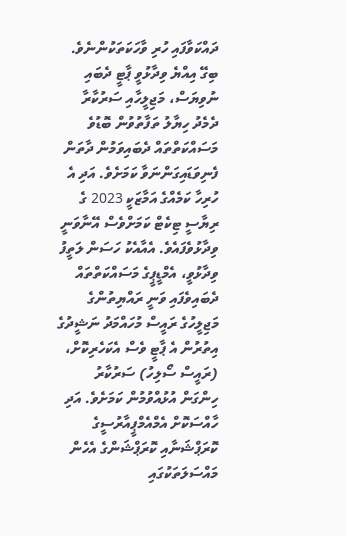ދައްކަވާފައި ހުރި ވާހަކަތަކުންނެވެ. ބިގޭ އިއްޔެ ވިދާޅުވީ ޕާޓީ ދެބައި ނުވިޔަސް، މަޖިލީހާއި ސަރުކާރާ ދެމެދު ހިޔާލު ތަފާތުވުން ބޮޑުވެ މަސައްކަތްތައް ދެބައިވަމުން ދާތަން ފެނިވަޑައިގަންނަވާ ކަމަށެވެ. އަދި އެ ހުރިހާ ކަމެއްގެ އަމާޒަކީ 2023 ގެ ރިޔާސީ ޓިކެޓް ކަމަށްވެސް އޭނާވަނީ ވިދާޅުވެފައެވެ. އެއާއެކު ހަސަން ލަތީފު ވިދާޅުވީ، އެމްޑީޕީގެ މަސައްކަތްތައް ދެބައިވެފައި ވަނީ ރައްޔިތުންގެ މަޖިލީހުގެ ރައީސް މުހައްމަދު ނަޝީދުގެ އިތުރުން އެ ޕާޓީ ވެސް އެކަހެރިކޮށް، (ރައީސް ސޯލިހު) ސަރުކާރު ހިންގަން އުޅުއްވުމުން ކަމަށެވެ. އަދި ހާއްސަކޮށް އެމްއެމްޕީއާރުސީގެ ކޮރަޕްޝަނާއި ކޮރަޕްޝަންގެ އެހެން މައްސަލަތަކުގައި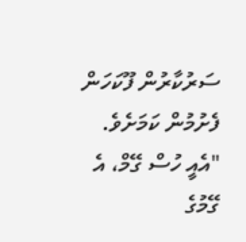ސަރުކާރުން ފޫކަހަން ފެށުމުން ކަމަށެވެ.
"އެއީ ހުސް ގޭމް، އެ ގޭމުގެ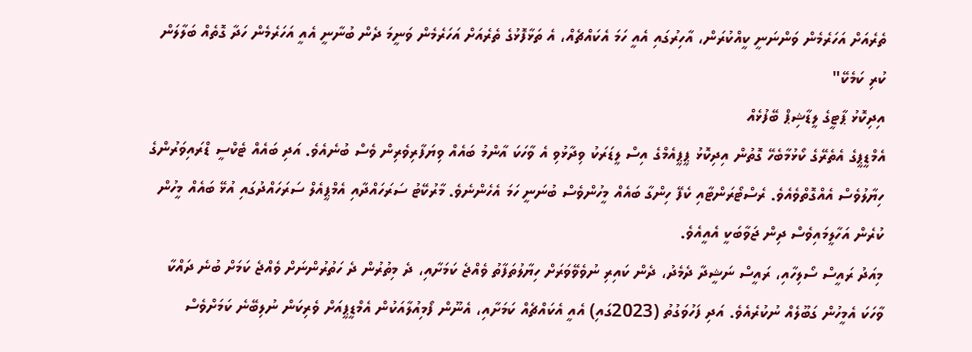ތެރެއަށް އަހަރެމެން ވަންނަނީ ކީއްކުރަން، އާހިރުގައި އެއީ ހަމަ އެކައްޗެއް، އެ ތަޅާފޮޅުގެ ތެރެއަށް އަހަރެމެން ވަނީމަ ދެން ބުނާނީ އެއީ އަހަރެމެން ހަދާ ގޮތެއް ބަލާލަން ކުރި ކަމެކޭ"
އިދިކޮޅު ޕާޓީގެ ލީޑާޝިޕް ބޭފުޅެއް
އެމްޑީޕީގެ އެތެރޭގެ ކޯޅުމާބެހޭ ގޮތުން އިދިކޮޅު ޕީޕީއެމްގެ އިސް ލީޑަރަކު ވިދާޅުވި އެ ވާހަކަ އާންމު ބައެއް ވިޔަފާރިވެރިން ވެސް ބުނެއެވެ. އަދި ބައެއް ޓެކްސީ ޑްރައިވަރުންގެ ހިޔާލުވެސް އެއްގޮތްވެއެވެ. ރެސްޓޯރަންޓާއި ކެފޭ ހިންގާ ބައެއް މީހުންވެސް ބުނަނީ ހަމަ އެހެންނެވެ. މާރުކޭޓު ސަރަހައްދާއި އެމްޕީއެލް ސަރަހައްދުގައި އުޅޭ ބައެއް މީހުން ކުރެން އަހާލީމައިވެސް ދިން ޖަވާބަކީ އެއީއެވެ.
މިއަދު ރައީސް ސޯލިހާއި، ރައީސް ނަޝީދާ ދެމެދު، ދެން ކައިރި ނުވެވޭވަރަށް ހިޔާލުތަފާތު ވެއްޖެ ކަމަށާއި، ދެ މިތުރުން ދެ ހަތުރުންނަށް ވެއްޖެ ކަމަށް ބުނެ ދައްކާ ވާހަކަ އެމީހުން ގަބޫލެއް ނުކުރެއެވެ. އަދި ފަހުވަގުތު (2023ގައި) އެއީ އެކައްޗެއް ކަމަށާއި، އެނޫން ފޯމިއުލާއަކުން އެމްޑީޕީއަށް ވެރިކަން ނުލިބޭނެ ކަމަށްވެސް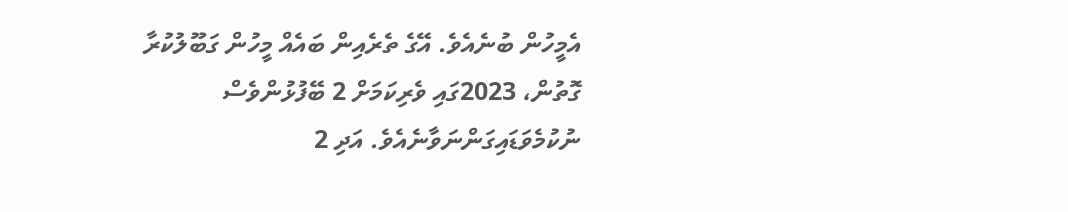އެމީހުން ބުނެއެވެ. އޭގެ ތެރެއިން ބައެއް މީހުން ގަބޫލުކުރާ ގޮތުން، 2023ގައި ވެރިކަމަށް 2 ބޭފުޅުންވެސް ނުކުމެވަޑައިގަންނަވާނެއެވެ. އަދި 2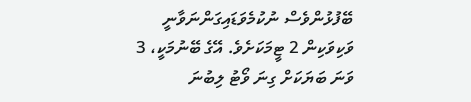ބޭފުޅުންވެސް ނުކުމެވަޑައިގަންނަވާނީ ވަކިވަކިން 2 ޓީމަކަށެވެ. އޭގެ ބޭނުމަކީ، 3 ވަނަ ބަޔަކަށް ގިނަ ވޯޓު ލިބުނަ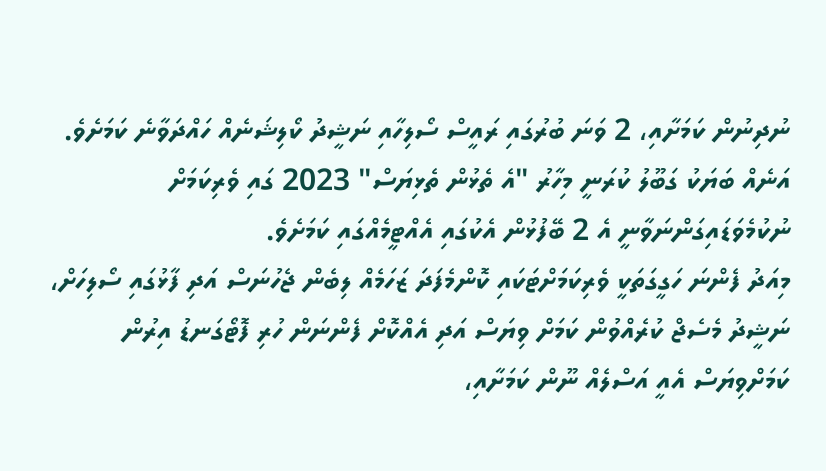ނުދިނުން ކަމަށާއި، 2 ވަނަ ބުރުގައި ރައީސް ސޯލިހާއި ނަޝީދު ކޯލިޝަނެއް ހައްދަވާނެ ކަމަށެވެ. އަނެއް ބަޔަކު ގަބޫލު ކުރަނީ މިހާރު "އެ ތެޅުން ތެޅިޔަސް" 2023 ގައި ވެރިކަމަށް ނުކުމެވަޑައިގަންނަވާނީ އެ 2 ބޭފުޅުން އެކުގައި އެއްޓީމެއްގައި ކަމަށެވެ.
މިއަދު ފެންނަ ހަގީގަތަކީ ވެރިކަމަށްޓަކައި ކޮންމެފަދަ ޒަހަމެއް ލިބެން ޖެހުނަސް އަދި ފާޅުގައި ސޯލިހަށް، ނަޝީދު މެސެޖް ކުރެއްވުން ކަމަށް ވިޔަސް އަދި އެއްކޮށް ފެންނަން ހުރި ފޮޓޯގަނޑު އިރުން ކަމަށްވިޔަސް އެއީ އަސްލެއް ނޫން ކަމަށާއި،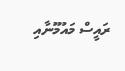ރައީސް މައުމޫނާއި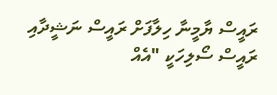ރައީސް ޔާމީނާ ހިލާފަށް ރައީސް ނަޝީދާއި ރައީސް ސޯލިހަކީ "އެއް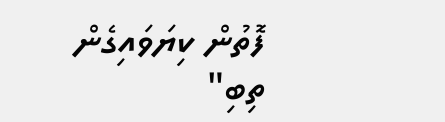ފޮތުން ކިޔަވައިގެން ތިބި"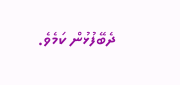ދެބޭފުޅުން ކަމެވެ.